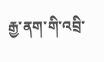རྒྱ་ནག་གི་འབྲི་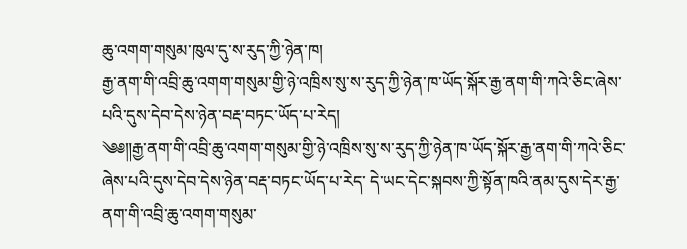ཆུ་འགག་གསུམ་ཁུལ་དུ་ས་རུད་ཀྱི་ཉེན་ཁ།
རྒྱ་ནག་གི་འབྲི་ཆུ་འགག་གསུམ་གྱི་ཉེ་འཁྲིས་སུ་ས་རུད་ཀྱི་ཉེན་ཁ་ཡོད་སྐོར་རྒྱ་ནག་གི་ཀའེ་ཅིང་ཞེས་པའི་དུས་དེབ་དེས་ཉེན་བརྡ་བཏང་ཡོད་པ་རེད།
༄༅༎རྒྱ་ནག་གི་འབྲི་ཆུ་འགག་གསུམ་གྱི་ཉེ་འཁྲིས་སུ་ས་རུད་ཀྱི་ཉེན་ཁ་ཡོད་སྐོར་རྒྱ་ནག་གི་ཀའེ་ཅིང་ཞེས་པའི་དུས་དེབ་དེས་ཉེན་བརྡ་བཏང་ཡོད་པ་རེད་ དེ་ཡང་དེང་སྐབས་ཀྱི་སྟོན་ཁའི་ནམ་དུས་དེར་རྒྱ་ནག་གི་འབྲི་ཆུ་འགག་གསུམ་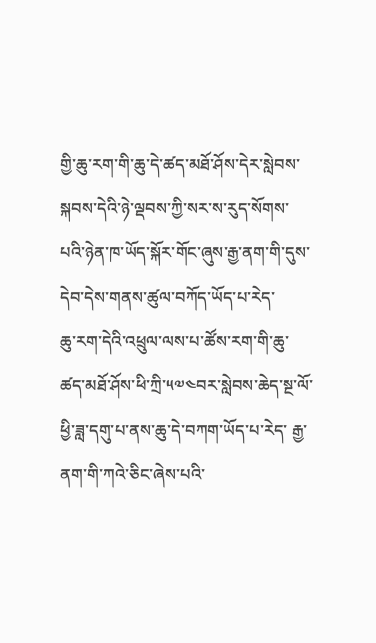གྱི་ཆུ་རག་གི་ཆུ་དེ་ཚད་མཐོ་ཤོས་དེར་སླེབས་སྐབས་དེའི་ཉེ་ལྡབས་ཀྱི་སར་ས་རུད་སོགས་པའི་ཉེན་ཁ་ཡོད་སྐོར་གོང་ཞུས་རྒྱ་ནག་གི་དུས་དེབ་དེས་གནས་ཚུལ་བཀོད་ཡོད་པ་རེད་
ཆུ་རག་དེའི་འཕྲུལ་ལས་པ་ཚོས་རག་གི་ཆུ་ཚད་མཐོ་ཤོས་ཕི་ཀྲི་༥༧༤བར་སླེབས་ཆེད་སྔ་ལོ་ཕྱི་ཟླ་དགུ་པ་ནས་ཆུ་དེ་བཀག་ཡོད་པ་རེད་ རྒྱ་ནག་གི་ཀའེ་ཅིང་ཞེས་པའི་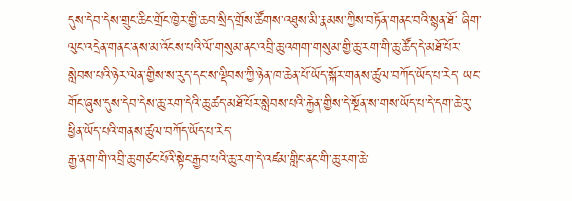དུས་དེབ་དེས་གྲུང་ཆིང་གྲོང་ཁྱེར་གྱི་ཆབ་སྲིད་གྲོས་ཚོགས་འཐུས་མི་རྣམས་ཀྱིས་བཏོན་གནང་བའི་སྙན་ཐོ་ ཞིག་ལུང་འདྲེན་གནང་ནས་མ་འོངས་པའི་ལོ་གསུམ་ནང་འབྲི་ཆུ་འགག་གསུམ་གྱི་ཆུ་རག་གི་ཆུ་ཚོད་དེ་མཐོ་པོར་སླེབས་པའི་ཉེར་ལེན་གྱིས་ས་རུད་དང་ས་ལྡིབས་ཀྱི་ཉེན་ཁ་ཆེན་པོ་ཡོད་སྐོར་གནས་ཚུལ་བཀོད་ཡོད་པ་རེད་ ཡང་གོང་ཞུས་དུས་དེབ་དེས་ཆུ་རག་དེའི་ཆུ་ཚད་མཐོ་པོར་སླེབས་པའི་རྐྱེན་གྱིས་དེ་སྔོན་ས་གས་ཡོད་པ་དེ་དག་ཆེ་རུ་ཕྱིན་ཡོད་པའི་གནས་ཚུལ་བཀོད་ཡོད་པ་རེད་
རྒྱ་ནག་གི་འབྲི་ཆུ་གཙང་པོའི་སྟེང་རྒྱབ་པའི་ཆུ་རག་དེ་འཛམ་གླིང་ནང་གི་ཆུ་རག་ཆེ་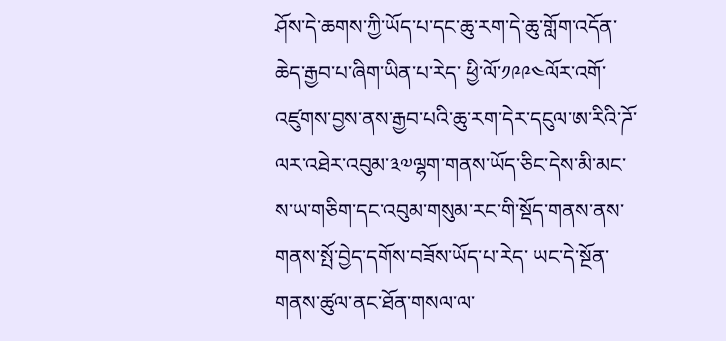ཤོས་དེ་ཆགས་ཀྱི་ཡོད་པ་དང་ཆུ་རག་དེ་ཆུ་གློག་འདོན་ཆེད་རྒྱབ་པ་ཞིག་ཡིན་པ་རེད་ ཕྱི་ལོ་༡༩༩༤ལོར་འགོ་འཛུགས་བྱས་ནས་རྒྱབ་པའི་ཆུ་རག་དེར་དངུལ་ཨ་རིའི་ཌོ་ལར་འཐེར་འབུམ་༣༧ལྷག་གནས་ཡོད་ཅིང་དེས་མི་མང་ས་ཡ་གཅིག་དང་འབུམ་གསུམ་རང་གི་སྡོད་གནས་ནས་གནས་སྤོ་བྱེད་དགོས་བཟོས་ཡོད་པ་རེད་ ཡང་དེ་སྔོན་གནས་ཚུལ་ནང་ཐོན་གསལ་ལ་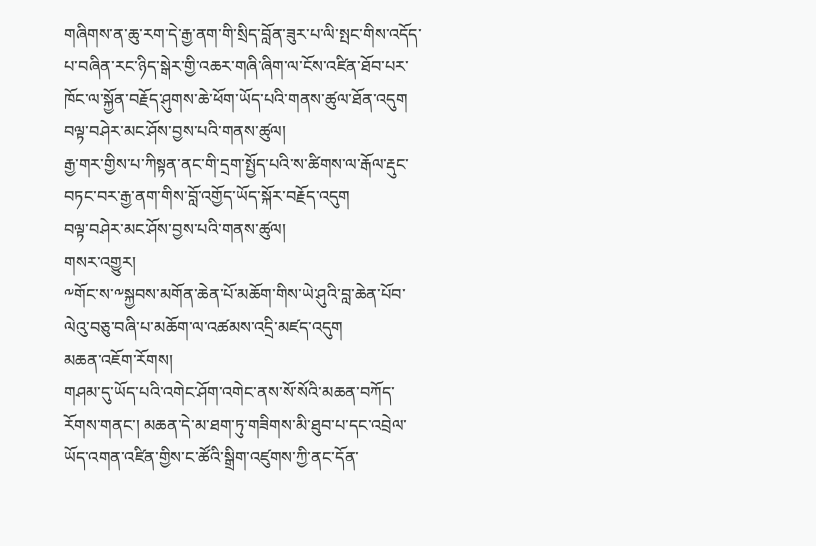གཞིགས་ན་ཆུ་རག་དེ་རྒྱ་ནག་གི་སྲིད་བློན་ཟུར་པ་ལི་སྤང་གིས་འདོད་པ་བཞིན་རང་ཉིད་སྒེར་གྱི་འཆར་གཞི་ཞིག་ལ་ངོས་འཛིན་ཐོབ་པར་ཁོང་ལ་སྐྱོན་བརྗོད་ཤུགས་ཆེ་ཕོག་ཡོད་པའི་གནས་ཚུལ་ཐོན་འདུག
བལྟ་བཤེར་མང་ཤོས་བྱས་པའི་གནས་ཚུལ།
རྒྱ་གར་གྱིས་པ་ཀིསྟན་ནང་གི་དྲག་སྤྱོད་པའི་ས་ཚིགས་ལ་རྒོལ་རྡུང་བཏང་བར་རྒྱ་ནག་གིས་བློ་འགྱོད་ཡོད་སྐོར་བརྗོད་འདུག
བལྟ་བཤེར་མང་ཤོས་བྱས་པའི་གནས་ཚུལ།
གསར་འགྱུར།
༸གོང་ས་༸སྐྱབས་མགོན་ཆེན་པོ་མཆོག་གིས་ཡེ་ཤུའི་བླ་ཆེན་པོབ་ལེའུ་བཅུ་བཞི་པ་མཆོག་ལ་འཚམས་འདྲི་མཛད་འདུག
མཆན་འཇོག་རོགས།
གཤམ་དུ་ཡོད་པའི་འགེང་ཤོག་འགེང་ནས་སོ་སོའི་མཆན་བཀོད་རོགས་གནང་། མཆན་དེ་མ་ཐག་ཏུ་གཟིགས་མི་ཐུབ་པ་དང་འབྲེལ་ཡོད་འགན་འཛིན་གྱིས་ང་ཚོའི་སྒྲིག་འཛུགས་ཀྱི་ནང་དོན་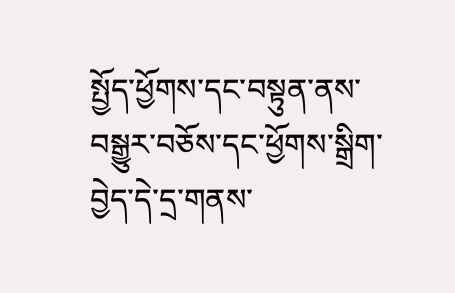སྤྱོད་ཕྱོགས་དང་བསྟུན་ནས་བསྒྱུར་བཅོས་དང་ཕྱོགས་སྒྲིག་བྱེད་དེ་དྲ་གནས་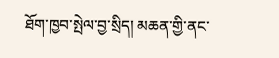ཐོག་ཁྱབ་སྤེལ་བྱ་སྲིད། མཆན་གྱི་ནང་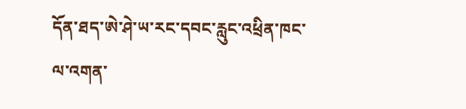དོན་ཐད་ཨེ་ཤེ་ཡ་རང་དབང་རླུང་འཕྲིན་ཁང་ལ་འགན་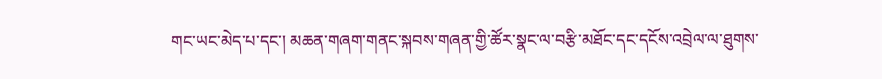གང་ཡང་མེད་པ་དང་། མཆན་གཞག་གནང་སྐབས་གཞན་གྱི་ཚོར་སྣང་ལ་བརྩི་མཐོང་དང་དངོས་འབྲེལ་ལ་ཐུགས་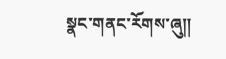སྣང་གནང་རོགས་ཞུ༎